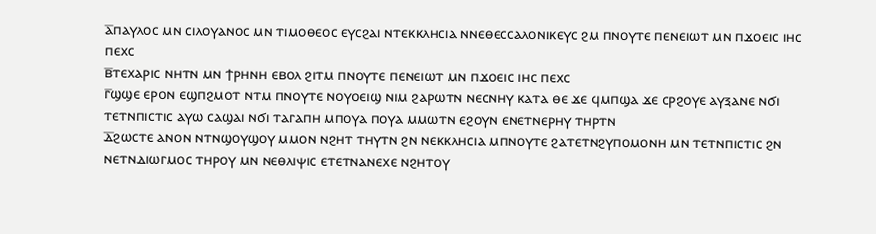ⲁ̅ⲡⲁⲩⲗⲟⲥ ⲙⲛ ⲥⲓⲗⲟⲩⲁⲛⲟⲥ ⲙⲛ ⲧⲓⲙⲟⲑⲉⲟⲥ ⲉⲩⲥϩⲁⲓ ⲛⲧⲉⲕⲕⲗⲏⲥⲓⲁ ⲛⲛⲉⲑⲉⲥⲥⲁⲗⲟⲛⲓⲕⲉⲩⲥ ϩⲙ ⲡⲛⲟⲩⲧⲉ ⲡⲉⲛⲉⲓⲱⲧ ⲙⲛ ⲡϫⲟⲉⲓⲥ ⲓⲏⲥ ⲡⲉⲭⲥ
ⲃ̅ⲧⲉⲭⲁⲣⲓⲥ ⲛⲏⲧⲛ ⲙⲛ ϯⲣⲏⲛⲏ ⲉⲃⲟⲗ ϩⲓⲧⲙ ⲡⲛⲟⲩⲧⲉ ⲡⲉⲛⲉⲓⲱⲧ ⲙⲛ ⲡϫⲟⲉⲓⲥ ⲓⲏⲥ ⲡⲉⲭⲥ
ⲅ̅ϣϣⲉ ⲉⲣⲟⲛ ⲉϣⲡϩⲙⲟⲧ ⲛⲧⲙ ⲡⲛⲟⲩⲧⲉ ⲛⲟⲩⲟⲉⲓϣ ⲛⲓⲙ ϩⲁⲣⲱⲧⲛ ⲛⲉⲥⲛⲏⲩ ⲕⲁⲧⲁ ⲑⲉ ϫⲉ ϥⲙⲡϣⲁ ϫⲉ ⲥⲣϩⲟⲩⲉ ⲁⲩⲝⲁⲛⲉ ⲛϭⲓ ⲧⲉⲧⲛⲡⲓⲥⲧⲓⲥ ⲁⲩⲱ ⲥⲁϣⲁⲓ ⲛϭⲓ ⲧⲁⲅⲁⲡⲏ ⲙⲡⲟⲩⲁ ⲡⲟⲩⲁ ⲙⲙⲱⲧⲛ ⲉϩⲟⲩⲛ ⲉⲛⲉⲧⲛⲉⲣⲏⲩ ⲧⲏⲣⲧⲛ
ⲇ̅ϩⲱⲥⲧⲉ ⲁⲛⲟⲛ ⲛⲧⲛϣⲟⲩϣⲟⲩ ⲙⲙⲟⲛ ⲛϩⲏⲧ ⲧⲏⲩⲧⲛ ϩⲛ ⲛⲉⲕⲕⲗⲏⲥⲓⲁ ⲙⲡⲛⲟⲩⲧⲉ ϩⲁⲧⲉⲧⲛϩⲩⲡⲟⲙⲟⲛⲏ ⲙⲛ ⲧⲉⲧⲛⲡⲓⲥⲧⲓⲥ ϩⲛ ⲛⲉⲧⲛⲇⲓⲱⲅⲙⲟⲥ ⲧⲏⲣⲟⲩ ⲙⲛ ⲛⲉⲑⲗⲓⲯⲓⲥ ⲉⲧⲉⲧⲛⲁⲛⲉⲭⲉ ⲛϩⲏⲧⲟⲩ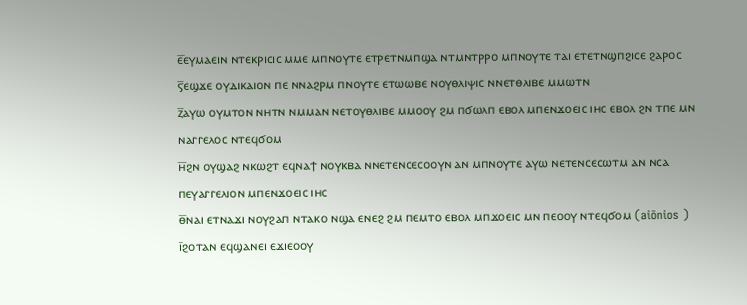ⲉ̅ⲉⲩⲙⲁⲉⲓⲛ ⲛⲧⲉⲕⲣⲓⲥⲓⲥ ⲙⲙⲉ ⲙⲡⲛⲟⲩⲧⲉ ⲉⲧⲣⲉⲧⲛⲙⲡϣⲁ ⲛⲧⲙⲛⲧⲣⲣⲟ ⲙⲡⲛⲟⲩⲧⲉ ⲧⲁⲓ ⲉⲧⲉⲧⲛϣⲡϩⲓⲥⲉ ϩⲁⲣⲟⲥ
ⲋ̅ⲉϣϫⲉ ⲟⲩⲇⲓⲕⲁⲓⲟⲛ ⲡⲉ ⲛⲛⲁϩⲣⲙ ⲡⲛⲟⲩⲧⲉ ⲉⲧⲱⲱⲃⲉ ⲛⲟⲩⲑⲗⲓⲯⲓⲥ ⲛⲛⲉⲧⲑⲗⲓⲃⲉ ⲙⲙⲱⲧⲛ
ⲍ̅ⲁⲩⲱ ⲟⲩⲙⲧⲟⲛ ⲛⲏⲧⲛ ⲛⲙⲙⲁⲛ ⲛⲉⲧⲟⲩⲑⲗⲓⲃⲉ ⲙⲙⲟⲟⲩ ϩⲙ ⲡϭⲱⲗⲡ ⲉⲃⲟⲗ ⲙⲡⲉⲛϫⲟⲉⲓⲥ ⲓⲏⲥ ⲉⲃⲟⲗ ϩⲛ ⲧⲡⲉ ⲙⲛ ⲛⲁⲅⲅⲉⲗⲟⲥ ⲛⲧⲉϥϭⲟⲙ
ⲏ̅ϩⲛ ⲟⲩϣⲁϩ ⲛⲕⲱϩⲧ ⲉϥⲛⲁϯ ⲛⲟⲩⲕⲃⲁ ⲛⲛⲉⲧⲉⲛⲥⲉⲥⲟⲟⲩⲛ ⲁⲛ ⲙⲡⲛⲟⲩⲧⲉ ⲁⲩⲱ ⲛⲉⲧⲉⲛⲥⲉⲥⲱⲧⲙ ⲁⲛ ⲛⲥⲁ ⲡⲉⲩⲁⲅⲅⲉⲗⲓⲟⲛ ⲙⲡⲉⲛϫⲟⲉⲓⲥ ⲓⲏⲥ
ⲑ̅ⲛⲁⲓ ⲉⲧⲛⲁϫⲓ ⲛⲟⲩϩⲁⲡ ⲛⲧⲁⲕⲟ ⲛϣⲁ ⲉⲛⲉϩ ϩⲙ ⲡⲉⲙⲧⲟ ⲉⲃⲟⲗ ⲙⲡϫⲟⲉⲓⲥ ⲙⲛ ⲡⲉⲟⲟⲩ ⲛⲧⲉϥϭⲟⲙ (aiōnios )
ⲓ̅ϩⲟⲧⲁⲛ ⲉϥϣⲁⲛⲉⲓ ⲉϫⲓⲉⲟⲟⲩ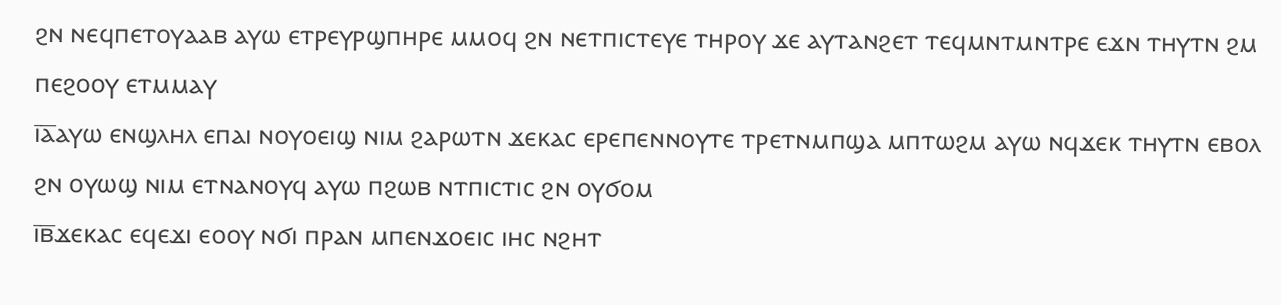ϩⲛ ⲛⲉϥⲡⲉⲧⲟⲩⲁⲁⲃ ⲁⲩⲱ ⲉⲧⲣⲉⲩⲣϣⲡⲏⲣⲉ ⲙⲙⲟϥ ϩⲛ ⲛⲉⲧⲡⲓⲥⲧⲉⲩⲉ ⲧⲏⲣⲟⲩ ϫⲉ ⲁⲩⲧⲁⲛϩⲉⲧ ⲧⲉϥⲙⲛⲧⲙⲛⲧⲣⲉ ⲉϫⲛ ⲧⲏⲩⲧⲛ ϩⲙ ⲡⲉϩⲟⲟⲩ ⲉⲧⲙⲙⲁⲩ
ⲓ̅ⲁ̅ⲁⲩⲱ ⲉⲛϣⲗⲏⲗ ⲉⲡⲁⲓ ⲛⲟⲩⲟⲉⲓϣ ⲛⲓⲙ ϩⲁⲣⲱⲧⲛ ϫⲉⲕⲁⲥ ⲉⲣⲉⲡⲉⲛⲛⲟⲩⲧⲉ ⲧⲣⲉⲧⲛⲙⲡϣⲁ ⲙⲡⲧⲱϩⲙ ⲁⲩⲱ ⲛϥϫⲉⲕ ⲧⲏⲩⲧⲛ ⲉⲃⲟⲗ ϩⲛ ⲟⲩⲱϣ ⲛⲓⲙ ⲉⲧⲛⲁⲛⲟⲩϥ ⲁⲩⲱ ⲡϩⲱⲃ ⲛⲧⲡⲓⲥⲧⲓⲥ ϩⲛ ⲟⲩϭⲟⲙ
ⲓ̅ⲃ̅ϫⲉⲕⲁⲥ ⲉϥⲉϫⲓ ⲉⲟⲟⲩ ⲛϭⲓ ⲡⲣⲁⲛ ⲙⲡⲉⲛϫⲟⲉⲓⲥ ⲓⲏⲥ ⲛϩⲏⲧ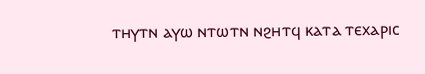ⲧⲏⲩⲧⲛ ⲁⲩⲱ ⲛⲧⲱⲧⲛ ⲛϩⲏⲧϥ ⲕⲁⲧⲁ ⲧⲉⲭⲁⲣⲓⲥ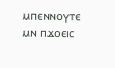ⲙⲡⲉⲛⲛⲟⲩⲧⲉ ⲙⲛ ⲡϫⲟⲉⲓⲥ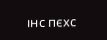ⲓⲏⲥ ⲡⲉⲭⲥ